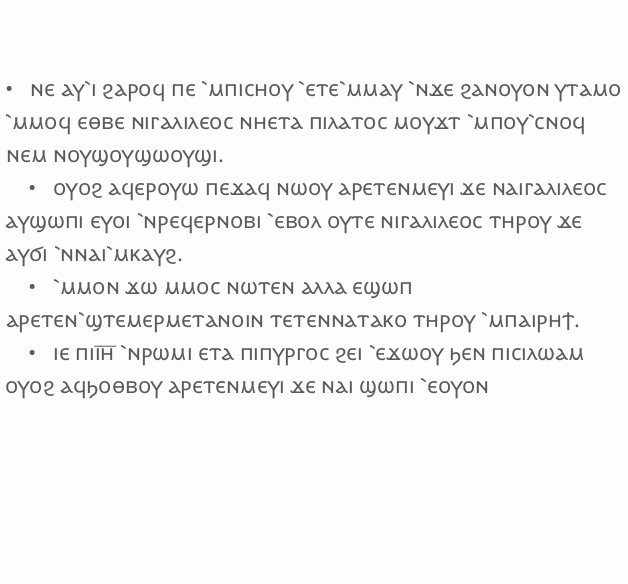•   ⲛⲉ ⲁⲩ⳿ⲓ ϩⲁⲣⲟϥ ⲡⲉ ⳿ⲙⲡⲓⲥⲏⲟⲩ ⳿ⲉⲧⲉ⳿ⲙⲙⲁⲩ ⳿ⲛϫⲉ ϩⲁⲛⲟⲩⲟⲛ ⲩⲧⲁⲙⲟ ⳿ⲙⲙⲟϥ ⲉⲑⲃⲉ ⲛⲓⲅⲁⲗⲓⲗⲉⲟⲥ ⲛⲏⲉⲧⲁ ⲡⲓⲗⲁⲧⲟⲥ ⲙⲟⲩϫⲧ ⳿ⲙⲡⲟⲩ⳿ⲥⲛⲟϥ ⲛⲉⲙ ⲛⲟⲩϣⲟⲩϣⲱⲟⲩϣⲓ.
    •   ⲟⲩⲟϩ ⲁϥⲉⲣⲟⲩⲱ ⲡⲉϫⲁϥ ⲛⲱⲟⲩ ⲁⲣⲉⲧⲉⲛⲙⲉⲩⲓ ϫⲉ ⲛⲁⲓⲅⲁⲗⲓⲗⲉⲟⲥ ⲁⲩϣⲱⲡⲓ ⲉⲩⲟⲓ ⳿ⲛⲣⲉϥⲉⲣⲛⲟⲃⲓ ⳿ⲉⲃⲟⲗ ⲟⲩⲧⲉ ⲛⲓⲅⲁⲗⲓⲗⲉⲟⲥ ⲧⲏⲣⲟⲩ ϫⲉ ⲁⲩϭⲓ ⳿ⲛⲛⲁⲓ⳿ⲙⲕⲁⲩϩ.
    •   ⳿ⲙⲙⲟⲛ ϫⲱ ⲙⲙⲟⲥ ⲛⲱⲧⲉⲛ ⲁⲗⲗⲁ ⲉϣⲱⲡ ⲁⲣⲉⲧⲉⲛ⳿ϣⲧⲉⲙⲉⲣⲙⲉⲧⲁⲛⲟⲓⲛ ⲧⲉⲧⲉⲛⲛⲁⲧⲁⲕⲟ ⲧⲏⲣⲟⲩ ⳿ⲙⲡⲁⲓⲣⲏϯ.
    •   ⲓⲉ ⲡⲓⲓ̅ⲏ̅ ⳿ⲛⲣⲱⲙⲓ ⲉⲧⲁ ⲡⲓⲡⲩⲣⲅⲟⲥ ϩⲉⲓ ⳿ⲉϫⲱⲟⲩ ϧⲉⲛ ⲡⲓⲥⲓⲗⲱⲁⲙ ⲟⲩⲟϩ ⲁϥϧⲟⲑⲃⲟⲩ ⲁⲣⲉⲧⲉⲛⲙⲉⲩⲓ ϫⲉ ⲛⲁⲓ ϣⲱⲡⲓ ⳿ⲉⲟⲩⲟⲛ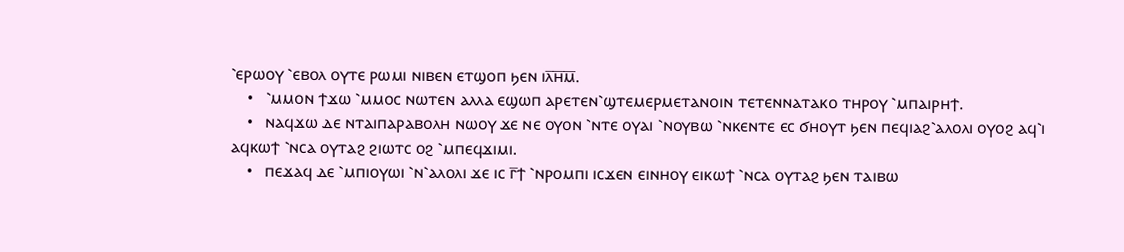⳿ⲉⲣⲱⲟⲩ ⳿ⲉⲃⲟⲗ ⲟⲩⲧⲉ ⲣⲱⲙⲓ ⲛⲓⲃⲉⲛ ⲉⲧϣⲟⲡ ϧⲉⲛ ⲓⲗ̅ⲏ̅ⲙ̅.
    •   ⳿ⲙⲙⲟⲛ ϯϫⲱ ⳿ⲙⲙⲟⲥ ⲛⲱⲧⲉⲛ ⲁⲗⲗⲁ ⲉϣⲱⲡ ⲁⲣⲉⲧⲉⲛ⳿ϣⲧⲉⲙⲉⲣⲙⲉⲧⲁⲛⲟⲓⲛ ⲧⲉⲧⲉⲛⲛⲁⲧⲁⲕⲟ ⲧⲏⲣⲟⲩ ⳿ⲙⲡⲁⲓⲣⲏϯ.
    •   ⲛⲁϥϫⲱ ⲇⲉ ⲛⲧⲁⲓⲡⲁⲣⲁⲃⲟⲗⲏ ⲛⲱⲟⲩ ϫⲉ ⲛⲉ ⲟⲩⲟⲛ ⳿ⲛⲧⲉ ⲟⲩⲁⲓ ⳿ⲛⲟⲩⲃⲱ ⳿ⲛⲕⲉⲛⲧⲉ ⲉⲥ ϭⲏⲟⲩⲧ ϧⲉⲛ ⲡⲉϥⲓⲁϩ⳿ⲁⲗⲟⲗⲓ ⲟⲩⲟϩ ⲁϥ⳿ⲓ ⲁϥⲕⲱϯ ⳿ⲛⲥⲁ ⲟⲩⲧⲁϩ ϩⲓⲱⲧⲥ ⲟϩ ⳿ⲙⲡⲉϥϫⲓⲙⲓ.
    •   ⲡⲉϫⲁϥ ⲇⲉ ⳿ⲙⲡⲓⲟⲩⲱⲓ ⳿ⲛ⳿ⲁⲗⲟⲗⲓ ϫⲉ ⲓⲥ ⲅ̅ϯ ⳿ⲛⲣⲟⲙⲡⲓ ⲓⲥϫⲉⲛ ⲉⲓⲛⲏⲟⲩ ⲉⲓⲕⲱϯ ⳿ⲛⲥⲁ ⲟⲩⲧⲁϩ ϧⲉⲛ ⲧⲁⲓⲃⲱ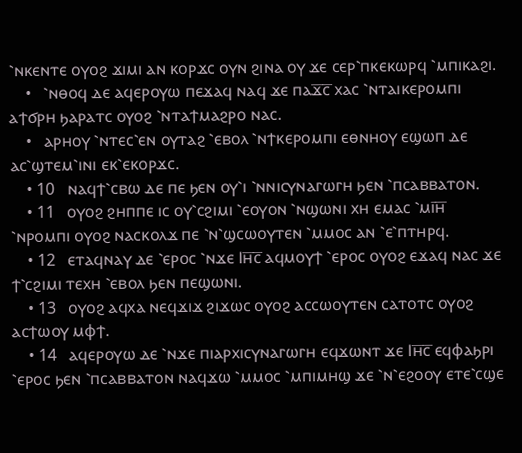⳿ⲛⲕⲉⲛⲧⲉ ⲟⲩⲟϩ ϫⲓⲙⲓ ⲁⲛ ⲕⲟⲣϫⲥ ⲟⲩⲛ ϩⲓⲛⲁ ⲟⲩ ϫⲉ ⲥⲉⲣ⳿ⲡⲕⲉⲕⲱⲣϥ ⳿ⲙⲡⲓⲕⲁϩⲓ.
    •   ⳿ⲛⲑⲟϥ ⲇⲉ ⲁϥⲉⲣⲟⲩⲱ ⲡⲉϫⲁϥ ⲛⲁϥ ϫⲉ ⲡⲁϫ̅ⲥ̅ ⲭⲁⲥ ⳿ⲛⲧⲁⲓⲕⲉⲣⲟⲙⲡⲓ ⲁϯϭⲣⲏ ϧⲁⲣⲁⲧⲥ ⲟⲩⲟϩ ⳿ⲛⲧⲁϯⲙⲁϩⲣⲟ ⲛⲁⲥ.
    •   ⲁⲣⲏⲟⲩ ⳿ⲛⲧⲉⲥ⳿ⲉⲛ ⲟⲩⲧⲁϩ ⳿ⲉⲃⲟⲗ ⳿ⲛϯⲕⲉⲣⲟⲙⲡⲓ ⲉⲑⲛⲏⲟⲩ ⲉϣⲱⲡ ⲇⲉ ⲁⲥ⳿ϣⲧⲉⲙ⳿ⲓⲛⲓ ⲉⲕ⳿ⲉⲕⲟⲣϫⲥ.
    • 10   ⲛⲁϥϯ⳿ⲥⲃⲱ ⲇⲉ ⲡⲉ ϧⲉⲛ ⲟⲩ⳿ⲓ ⳿ⲛⲛⲓⲥⲩⲛⲁⲅⲱⲅⲏ ϧⲉⲛ ⳿ⲡⲥⲁⲃⲃⲁⲧⲟⲛ.
    • 11   ⲟⲩⲟϩ ϩⲏⲡⲡⲉ ⲓⲥ ⲟⲩ⳿ⲥϩⲓⲙⲓ ⳿ⲉⲟⲩⲟⲛ ⳿ⲛϣⲱⲛⲓ ⲭⲏ ⲉⲙⲁⲥ ⳿ⲙⲓ̅ⲏ̅ ⳿ⲛⲣⲟⲙⲡⲓ ⲟⲩⲟϩ ⲛⲁⲥⲕⲟⲗϫ ⲡⲉ ⳿ⲛ⳿ϣⲥⲱⲟⲩⲧⲉⲛ ⳿ⲙⲙⲟⲥ ⲁⲛ ⳿ⲉ⳿ⲡⲧⲏⲣϥ.
    • 12   ⲉⲧⲁϥⲛⲁⲩ ⲇⲉ ⳿ⲉⲣⲟⲥ ⳿ⲛϫⲉ Ⲓⲏ̅ⲥ̅ ⲁϥⲙⲟⲩϯ ⳿ⲉⲣⲟⲥ ⲟⲩⲟϩ ⲉϫⲁϥ ⲛⲁⲥ ϫⲉ ϯ⳿ⲥϩⲓⲙⲓ ⲧⲉⲭⲏ ⳿ⲉⲃⲟⲗ ϧⲉⲛ ⲡⲉϣⲱⲛⲓ.
    • 13   ⲟⲩⲟϩ ⲁϥⲭⲁ ⲛⲉϥϫⲓϫ ϩⲓϫⲱⲥ ⲟⲩⲟϩ ⲁⲥⲥⲱⲟⲩⲧⲉⲛ ⲥⲁⲧⲟⲧⲥ ⲟⲩⲟϩ ⲁⲥϯⲱⲟⲩ ⲙⲫϯ.
    • 14   ⲁϥⲉⲣⲟⲩⲱ ⲇⲉ ⳿ⲛϫⲉ ⲡⲓⲁⲣⲭⲓⲥⲩⲛⲁⲅⲱⲅⲏ ⲉϥϫⲱⲛⲧ ϫⲉ Ⲓⲏ̅ⲥ̅ ⲉϥⲫⲁϧⲣⲓ ⳿ⲉⲣⲟⲥ ϧⲉⲛ ⳿ⲡⲥⲁⲃⲃⲁⲧⲟⲛ ⲛⲁϥϫⲱ ⳿ⲙⲙⲟⲥ ⳿ⲙⲡⲓⲙⲏϣ ϫⲉ ⳿ⲛ⳿ⲉϩⲟⲟⲩ ⲉⲧⲉ⳿ⲥϣⲉ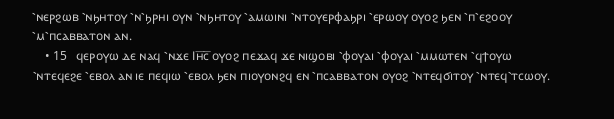⳿ⲛⲉⲣϩⲱⲃ ⳿ⲛϧⲏⲧⲟⲩ ⳿ⲛ⳿ϧⲣⲏⲓ ⲟⲩⲛ ⳿ⲛϧⲏⲧⲟⲩ ⳿ⲁⲙⲱⲓⲛⲓ ⳿ⲛⲧⲟⲩⲉⲣⲫⲁϧⲣⲓ ⳿ⲉⲣⲱⲟⲩ ⲟⲩⲟϩ ϧⲉⲛ ⳿ⲡ⳿ⲉϩⲟⲟⲩ ⳿ⲙ⳿ⲡⲥⲁⲃⲃⲁⲧⲟⲛ ⲁⲛ.
    • 15   ϥⲉⲣⲟⲩⲱ ⲇⲉ ⲛⲁϥ ⳿ⲛϫⲉ Ⲓⲏ̅ⲥ̅ ⲟⲩⲟϩ ⲡⲉϫⲁϥ ϫⲉ ⲛⲓϣⲟⲃⲓ ⳿ⲫⲟⲩⲁⲓ ⳿ⲫⲟⲩⲁⲓ ⳿ⲙⲙⲱⲧⲉⲛ ⳿ϥϯⲟⲩⲱ ⳿ⲛⲧⲉϥⲉϩⲉ ⳿ⲉⲃⲟⲗ ⲁⲛ ⲓⲉ ⲡⲉϥⲓⲱ ⳿ⲉⲃⲟⲗ ϧⲉⲛ ⲡⲓⲟⲩⲟⲛϩϥ ⲉⲛ ⳿ⲡⲥⲁⲃⲃⲁⲧⲟⲛ ⲟⲩⲟϩ ⳿ⲛⲧⲉϥϭⲓⲧⲟⲩ ⳿ⲛⲧⲉϥ⳿ⲧⲥⲱⲟⲩ.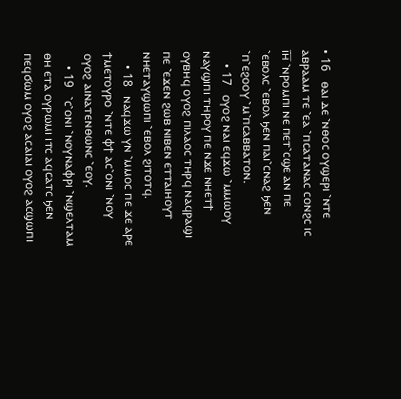• 16   ⲑⲁⲓ ⲇⲉ ⳿ⲛⲑⲟⲥ ⲟⲩϣⲉⲣⲓ ⳿ⲛⲧⲉ ⲁⲃⲣⲁⲁⲙ ⲧⲉ ⳿ⲉⲁ ⳿ⲡⲥⲁⲧⲁⲛⲁⲥ ⲥⲟⲛϩⲥ ⲓⲥ ⲓ̅ⲏ̅ ⳿ⲛⲣⲟⲙⲡⲓ ⲛⲉ ⲡⲉⲧ⳿ⲥϣⲉ ⲁⲛ ⲡⲉ ⳿ⲉⲃⲟⲗⲥ ⳿ⲉⲃⲟⲗ ϧⲉⲛ ⲡⲁⲓ⳿ⲥⲛⲁϩ ϧⲉⲛ ⳿ⲡ⳿ⲉϩⲟⲟⲩ ⳿ⲙ⳿ⲡⲥⲁⲃⲃⲁⲧⲟⲛ.
    • 17   ⲟⲩⲟϩ ⲛⲁⲓ ⲉϥϫⲱ ⳿ⲙⲙⲱⲟⲩ ⲛⲁⲩϣⲓⲡⲓ ⲧⲏⲣⲟⲩ ⲡⲉ ⲛϫⲉ ⲛⲏⲉⲧϯ ⲟⲩⲃⲏϥ ⲟⲩⲟϩ ⲡⲓⲗⲁⲟⲥ ⲧⲏⲣϥ ⲛⲁϥⲣⲁϣⲓ ⲡⲉ ⳿ⲉϫⲉⲛ ϩⲱⲃ ⲛⲓⲃⲉⲛ ⲉⲧⲧⲁⲓⲏⲟⲩⲧ ⲛⲏⲉⲧⲁⲩϣⲱⲡⲓ ⳿ⲉⲃⲟⲗ ϩⲓⲧⲟⲧϥ.
    • 18   ⲛⲁϥϫⲱ ⲩⲛ ⳿ⲙⲙⲟⲥ ⲡⲉ ϫⲉ ⲁⲣⲉ ϯⲙⲉⲧⲟⲩⲣⲟ ⳿ⲛⲧⲉ ⲫϯ ⲁⲥ⳿ⲟⲛⲓ ⳿ⲛⲟⲩ ⲟⲩⲟϩ ⲁⲓⲛⲁⲧⲉⲛⲑⲱⲛⲥ ⳿ⲉⲟⲩ.
    • 19   ⳿ⲥ⳿ⲟⲛⲓ ⳿ⲛⲟⲩⲛⲁⲫⲣⲓ ⳿ⲛϣⲉⲗⲧⲁⲙ ⲑⲏ ⲉⲧⲁ ⲟⲩⲣⲱⲙⲓ ⲓⲧⲥ ⲁϥⲥⲁⲧⲥ ϧⲉⲛ ⲡⲉϥϭⲱⲙ ⲟⲩⲟϩ ⲁⲥⲁⲓⲁⲓ ⲟⲩⲟϩ ⲁⲥϣⲱⲡⲓ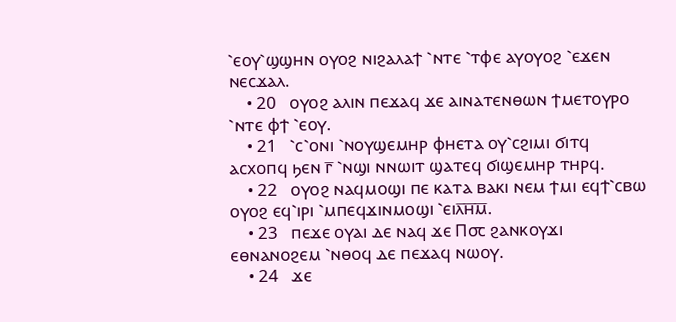⳿ⲉⲟⲩ⳿ϣϣⲏⲛ ⲟⲩⲟϩ ⲛⲓϩⲁⲗⲁϯ ⳿ⲛⲧⲉ ⳿ⲧⲫⲉ ⲁⲩⲟⲩⲟϩ ⳿ⲉϫⲉⲛ ⲛⲉⲥϫⲁⲗ.
    • 20   ⲟⲩⲟϩ ⲁⲗⲓⲛ ⲡⲉϫⲁϥ ϫⲉ ⲁⲓⲛⲁⲧⲉⲛⲑⲱⲛ ϯⲙⲉⲧⲟⲩⲣⲟ ⳿ⲛⲧⲉ ⲫϯ ⳿ⲉⲟⲩ.
    • 21   ⳿ⲥ⳿ⲟⲛⲓ ⳿ⲛⲟⲩϣⲉⲙⲏⲣ ⲫⲏⲉⲧⲁ ⲟⲩ⳿ⲥϩⲓⲙⲓ ϭⲓⲧϥ ⲁⲥⲭⲟⲡϥ ϧⲉⲛ ⲅ̅ ⳿ⲛϣⲓ ⲛⲛⲱⲓⲧ ϣⲁⲧⲉϥ ϭⲓϣⲉⲙⲏⲣ ⲧⲏⲣϥ.
    • 22   ⲟⲩⲟϩ ⲛⲁϥⲙⲟϣⲓ ⲡⲉ ⲕⲁⲧⲁ ⲃⲁⲕⲓ ⲛⲉⲙ ϯⲙⲓ ⲉϥϯ⳿ⲥⲃⲱ ⲟⲩⲟϩ ⲉϥ⳿ⲓⲣⲓ ⳿ⲙⲡⲉϥϫⲓⲛⲙⲟϣⲓ ⳿ⲉⲓⲗ̅ⲏ̅ⲙ̅.
    • 23   ⲡⲉϫⲉ ⲟⲩⲁⲓ ⲇⲉ ⲛⲁϥ ϫⲉ Ⲡ⳪ ϩⲁⲛⲕⲟⲩϫⲓ ⲉⲑⲛⲁⲛⲟϩⲉⲙ ⳿ⲛⲑⲟϥ ⲇⲉ ⲡⲉϫⲁϥ ⲛⲱⲟⲩ.
    • 24   ϫⲉ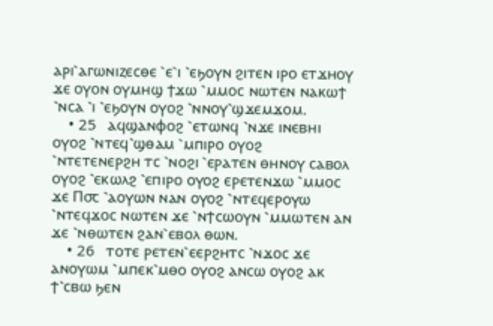ⲁⲣⲓ⳿ⲁⲅⲱⲛⲓⲍⲉⲥⲑⲉ ⳿ⲉ⳿ⲓ ⳿ⲉϧⲟⲩⲛ ϩⲓⲧⲉⲛ ⲓⲣⲟ ⲉⲧϫⲏⲟⲩ ϫⲉ ⲟⲩⲟⲛ ⲟⲩⲙⲏϣ ϯϫⲱ ⳿ⲙⲙⲟⲥ ⲛⲱⲧⲉⲛ ⲛⲁⲕⲱϯ ⳿ⲛⲥⲁ ⳿ⲓ ⳿ⲉϧⲟⲩⲛ ⲟⲩⲟϩ ⳿ⲛⲛⲟⲩ⳿ϣϫⲉⲙϫⲟⲙ.
    • 25   ⲁϥϣⲁⲛⲫⲟϩ ⳿ⲉⲧⲱⲛϥ ⳿ⲛϫⲉ ⲓⲛⲉⲃⲏⲓ ⲟⲩⲟϩ ⳿ⲛⲧⲉϥ⳿ϣⲑⲁⲙ ⳿ⲙⲡⲓⲣⲟ ⲟⲩⲟϩ ⳿ⲛⲧⲉⲧⲉⲛⲉⲣϩⲏ ⲧⲥ ⳿ⲛⲟϩⲓ ⳿ⲉⲣⲁⲧⲉⲛ ⲑⲏⲛⲟⲩ ⲥⲁⲃⲟⲗ ⲟⲩⲟϩ ⳿ⲉⲕⲱⲗϩ ⳿ⲉⲡⲓⲣⲟ ⲟⲩⲟϩ ⲉⲣⲉⲧⲉⲛϫⲱ ⳿ⲙⲙⲟⲥ ϫⲉ Ⲡ⳪ ⳿ⲁⲟⲩⲱⲛ ⲛⲁⲛ ⲟⲩⲟϩ ⳿ⲛⲧⲉϥⲉⲣⲟⲩⲱ ⳿ⲛⲧⲉϥϫⲟⲥ ⲛⲱⲧⲉⲛ ϫⲉ ⳿ⲛϯⲥⲱⲟⲩⲛ ⳿ⲙⲙⲱⲧⲉⲛ ⲁⲛ ϫⲉ ⳿ⲛⲑⲱⲧⲉⲛ ϩⲁⲛ⳿ⲉⲃⲟⲗ ⲑⲱⲛ.
    • 26   ⲧⲟⲧⲉ ⲣⲉⲧⲉⲛ⳿ⲉⲉⲣϩⲏⲧⲥ ⳿ⲛϫⲟⲥ ϫⲉ ⲁⲛⲟⲩⲱⲙ ⳿ⲙⲡⲉⲕ⳿ⲙⲑⲟ ⲟⲩⲟϩ ⲁⲛⲥⲱ ⲟⲩⲟϩ ⲁⲕ ϯ⳿ⲥⲃⲱ ϧⲉⲛ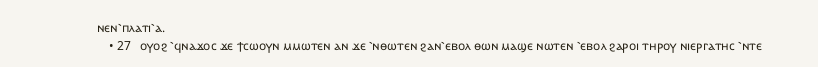ⲛⲉⲛ⳿ⲡⲗⲁⲧⲓ⳿ⲁ.
    • 27   ⲟⲩⲟϩ ⳿ϥⲛⲁϫⲟⲥ ϫⲉ ϯⲥⲱⲟⲩⲛ ⲙⲙⲱⲧⲉⲛ ⲁⲛ ϫⲉ ⳿ⲛⲑⲱⲧⲉⲛ ϩⲁⲛ⳿ⲉⲃⲟⲗ ⲑⲱⲛ ⲙⲁϣⲉ ⲛⲱⲧⲉⲛ ⳿ⲉⲃⲟⲗ ϩⲁⲣⲟⲓ ⲧⲏⲣⲟⲩ ⲛⲓⲉⲣⲅⲁⲧⲏⲥ ⳿ⲛⲧⲉ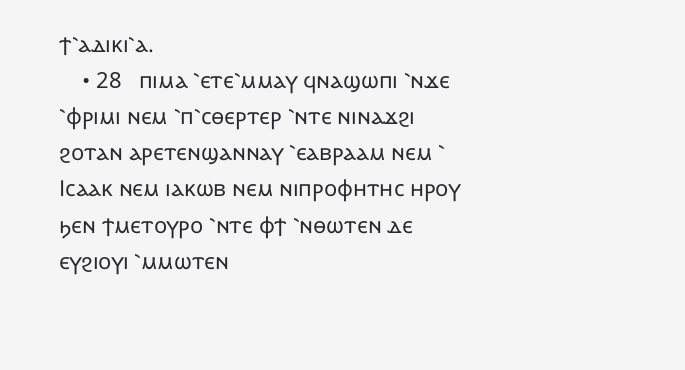ϯ⳿ⲁⲇⲓⲕⲓ⳿ⲁ.
    • 28   ⲡⲓⲙⲁ ⳿ⲉⲧⲉ⳿ⲙⲙⲁⲩ ϥⲛⲁϣⲱⲡⲓ ⳿ⲛϫⲉ ⳿ⲫⲣⲓⲙⲓ ⲛⲉⲙ ⳿ⲡ⳿ⲥⲑⲉⲣⲧⲉⲣ ⳿ⲛⲧⲉ ⲛⲓⲛⲁϫϩⲓ ϩⲟⲧⲁⲛ ⲁⲣⲉⲧⲉⲛϣⲁⲛⲛⲁⲩ ⳿ⲉⲁⲃⲣⲁⲁⲙ ⲛⲉⲙ ⳿ Ⲓⲥⲁⲁⲕ ⲛⲉⲙ ⲓⲁⲕⲱⲃ ⲛⲉⲙ ⲛⲓⲡⲣⲟⲫⲏⲧⲏⲥ ⲏⲣⲟⲩ ϧⲉⲛ ϯⲙⲉⲧⲟⲩⲣⲟ ⳿ⲛⲧⲉ ⲫϯ ⳿ⲛⲑⲱⲧⲉⲛ ⲇⲉ ⲉⲩϩⲓⲟⲩⲓ ⳿ⲙⲙⲱⲧⲉⲛ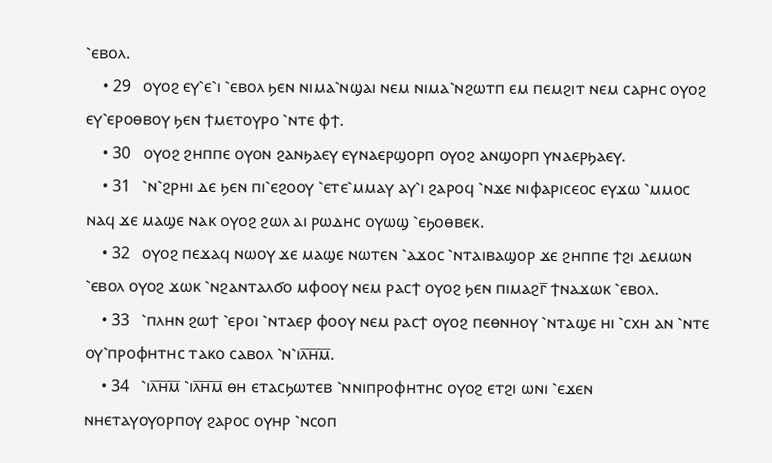⳿ⲉⲃⲟⲗ.
    • 29   ⲟⲩⲟϩ ⲉⲩ⳿ⲉ⳿ⲓ ⳿ⲉⲃⲟⲗ ϧⲉⲛ ⲛⲓⲙⲁ⳿ⲛϣⲁⲓ ⲛⲉⲙ ⲛⲓⲙⲁ⳿ⲛϩⲱⲧⲡ ⲉⲙ ⲡⲉⲙϩⲓⲧ ⲛⲉⲙ ⲥⲁⲣⲏⲥ ⲟⲩⲟϩ ⲉⲩ⳿ⲉⲣⲟⲑⲃⲟⲩ ϧⲉⲛ ϯⲙⲉⲧⲟⲩⲣⲟ ⳿ⲛⲧⲉ ⲫϯ.
    • 30   ⲟⲩⲟϩ ϩⲏⲡⲡⲉ ⲟⲩⲟⲛ ϩⲁⲛϧⲁⲉⲩ ⲉⲩⲛⲁⲉⲣϣⲟⲣⲡ ⲟⲩⲟϩ ⲁⲛϣⲟⲣⲡ ⲩⲛⲁⲉⲣϧⲁⲉⲩ.
    • 31   ⳿ⲛ⳿ϩⲣⲏⲓ ⲇⲉ ϧⲉⲛ ⲡⲓ⳿ⲉϩⲟⲟⲩ ⳿ⲉⲧⲉ⳿ⲙⲙⲁⲩ ⲁⲩ⳿ⲓ ϩⲁⲣⲟϥ ⳿ⲛϫⲉ ⲛⲓⲫⲁⲣⲓⲥⲉⲟⲥ ⲉⲩϫⲱ ⳿ⲙⲙⲟⲥ ⲛⲁϥ ϫⲉ ⲙⲁϣⲉ ⲛⲁⲕ ⲟⲩⲟϩ ϩⲱⲗ ⲁⲓ ⲣⲱⲇⲏⲥ ⲟⲩⲱϣ ⳿ⲉϧⲟⲑⲃⲉⲕ.
    • 32   ⲟⲩⲟϩ ⲡⲉϫⲁϥ ⲛⲱⲟⲩ ϫⲉ ⲙⲁϣⲉ ⲛⲱⲧⲉⲛ ⳿ⲁϫⲟⲥ ⳿ⲛⲧⲁⲓⲃⲁϣⲟⲣ ϫⲉ ϩⲏⲡⲡⲉ ϯϩⲓ ⲇⲉⲙⲱⲛ ⳿ⲉⲃⲟⲗ ⲟⲩⲟϩ ϫⲱⲕ ⳿ⲛϩⲁⲛⲧⲁⲗϭⲟ ⲙⲫⲟⲟⲩ ⲛⲉⲙ ⲣⲁⲥϯ ⲟⲩⲟϩ ϧⲉⲛ ⲡⲓⲙⲁϩⲅ̅ ϯⲛⲁϫⲱⲕ ⳿ⲉⲃⲟⲗ.
    • 33   ⳿ⲡⲗⲏⲛ ϩⲱϯ ⳿ⲉⲣⲟⲓ ⳿ⲛⲧⲁⲉⲣ ⲫⲟⲟⲩ ⲛⲉⲙ ⲣⲁⲥϯ ⲟⲩⲟϩ ⲡⲉⲑⲛⲏⲟⲩ ⳿ⲛⲧⲁϣⲉ ⲏⲓ ⳿ⲥⲭⲏ ⲁⲛ ⳿ⲛⲧⲉ ⲟⲩ⳿ⲡⲣⲟⲫⲏⲧⲏⲥ ⲧⲁⲕⲟ ⲥⲁⲃⲟⲗ ⳿ⲛ⳿ⲓⲗ̅ⲏ̅ⲙ̅.
    • 34   ⳿ⲓⲗ̅ⲏ̅ⲙ̅ ⳿ⲓⲗ̅ⲏ̅ⲙ̅ ⲑⲏ ⲉⲧⲁⲥϧⲱⲧⲉⲃ ⳿ⲛⲛⲓⲡⲣⲟⲫⲏⲧⲏⲥ ⲟⲩⲟϩ ⲉⲧϩⲓ ⲱⲛⲓ ⳿ⲉϫⲉⲛ ⲛⲏⲉⲧⲁⲩⲟⲩⲟⲣⲡⲟⲩ ϩⲁⲣⲟⲥ ⲟⲩⲏⲣ ⳿ⲛⲥⲟⲡ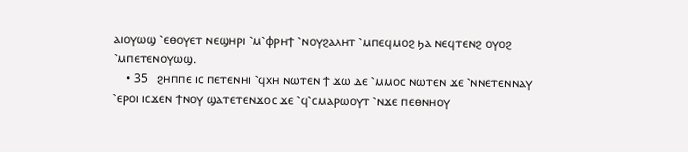ⲁⲓⲟⲩⲱϣ ⳿ⲉⲑⲟⲩⲉⲧ ⲛⲉϣⲏⲣⲓ ⳿ⲙ⳿ⲫⲣⲏϯ ⳿ⲛⲟⲩϩⲁⲗⲏⲧ ⳿ⲙⲡⲉϥⲙⲟϩ ϧⲁ ⲛⲉϥⲧⲉⲛϩ ⲟⲩⲟϩ ⳿ⲙⲡⲉⲧⲉⲛⲟⲩⲱϣ.
    • 35   ϩⲏⲡⲡⲉ ⲓⲥ ⲡⲉⲧⲉⲛⲏⲓ ⳿ϥⲭⲏ ⲛⲱⲧⲉⲛ ϯ ϫⲱ ⲇⲉ ⳿ⲙⲙⲟⲥ ⲛⲱⲧⲉⲛ ϫⲉ ⳿ⲛⲛⲉⲧⲉⲛⲛⲁⲩ ⳿ⲉⲣⲟⲓ ⲓⲥϫⲉⲛ ϯⲛⲟⲩ ϣⲁⲧⲉⲧⲉⲛϫⲟⲥ ϫⲉ ⳿ϥ⳿ⲥⲙⲁⲣⲱⲟⲩⲧ ⳿ⲛϫⲉ ⲡⲉⲑⲛⲏⲟⲩ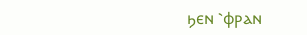ϧⲉⲛ ⳿ⲫⲣⲁⲛ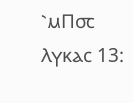⳿ⲙⲠ⳪
Ⲗⲩⲕⲁⲥ 13: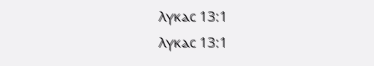Ⲗⲩⲕⲁⲥ 13:1
Ⲗⲩⲕⲁⲥ 13:1